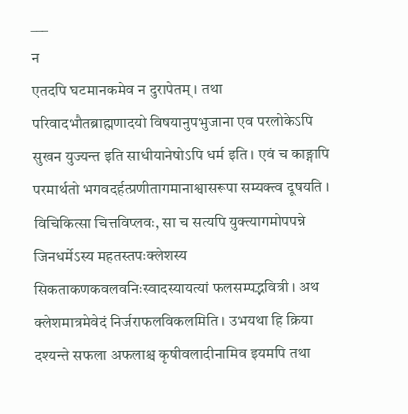___
न
एतदपि घटमानकमेव न दुरापेतम् । तथा परिवादभौतब्राह्मणादयो विषयानुपभुजाना एव परलोकेऽपि सुखन युज्यन्त इति साधीयानेषोऽपि धर्म इति । एवं च काङ्गापि परमार्थतो भगवदर्हत्प्रणीतागमानाश्वासरूपा सम्यक्त्व दूषयति । विचिकित्सा चित्तविप्लवः, सा च सत्यपि युक्त्यागमोपपन्ने जिनधर्मेऽस्य महतस्तपःक्लेशस्य सिकताकणकवलवनिःस्वादस्यायत्यां फलसम्पद्भवित्री । अथ क्लेशमात्रमेवेदं निर्जराफलविकलमिति । उभयथा हि क्रिया दश्यन्ते सफला अफलाश्च कृषीवलादीनामिव इयमपि तथा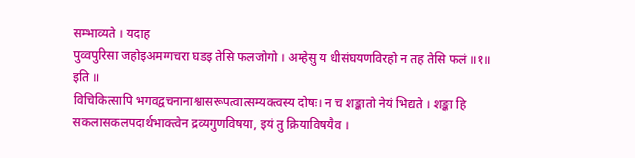सम्भाव्यते । यदाह
पुव्वपुरिसा जहोइअमग्गचरा घडइ तेसि फलजोगो । अम्हेसु य धीसंघयणविरहो न तह तेसि फलं ॥१॥ इति ॥
विचिकित्सापि भगवद्वचनानाश्वासरूपत्वात्सम्यक्त्वस्य दोषः। न च शङ्कातो नेयं भिद्यते । शङ्का हि सकलासकलपदार्थभाक्त्वेन द्रव्यगुणविषया, इयं तु क्रियाविषयैव ।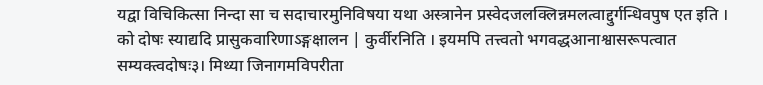यद्वा विचिकित्सा निन्दा सा च सदाचारमुनिविषया यथा अस्त्रानेन प्रस्वेदजलक्लिन्नमलत्वाद्दुर्गन्धिवपुष एत इति । को दोषः स्याद्यदि प्रासुकवारिणाऽङ्गक्षालन | कुर्वीरनिति । इयमपि तत्त्वतो भगवद्धआनाश्वासरूपत्वात सम्यक्त्वदोषः३। मिथ्या जिनागमविपरीता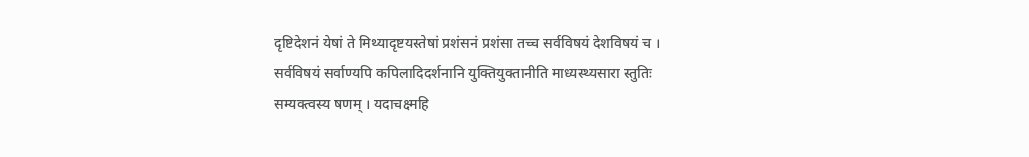दृष्टिदेशनं येषां ते मिथ्यादृष्टयस्तेषां प्रशंसनं प्रशंसा तच्च सर्वविषयं देशविषयं च । सर्वविषयं सर्वाण्यपि कपिलादिदर्शनानि युक्तियुक्तानीति माध्यस्थ्यसारा स्तुतिः सम्यक्त्वस्य षणम् । यदाचक्ष्महि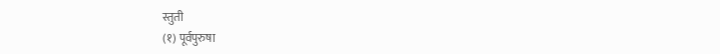स्तुती
(१) पूर्वपुरुषा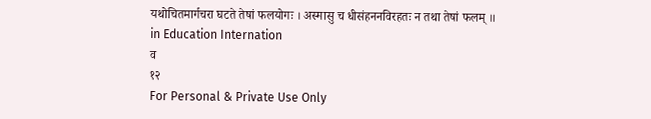यथोचितमार्गचरा घटते तेषां फलयोगः । अस्मासु च धीसंहननविरहतः न तथा तेषां फलम् ॥
in Education Internation
व
१२
For Personal & Private Use Only